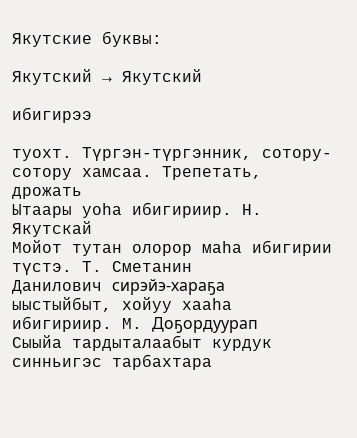Якутские буквы:

Якутский → Якутский

ибигирээ

туохт. Түргэн-түргэнник, сотору-сотору хамсаа. Трепетать, дрожать
Ытаары уоһа ибигириир. Н. Якутскай
Мойот тутан олорор маһа ибигирии түстэ. Т. Сметанин
Данилович сирэйэ-хараҕа ыыстыйбыт, хойуу хааһа ибигириир. М. Доҕордуурап
Сыыйа тардыталаабыт курдук синньигэс тарбахтара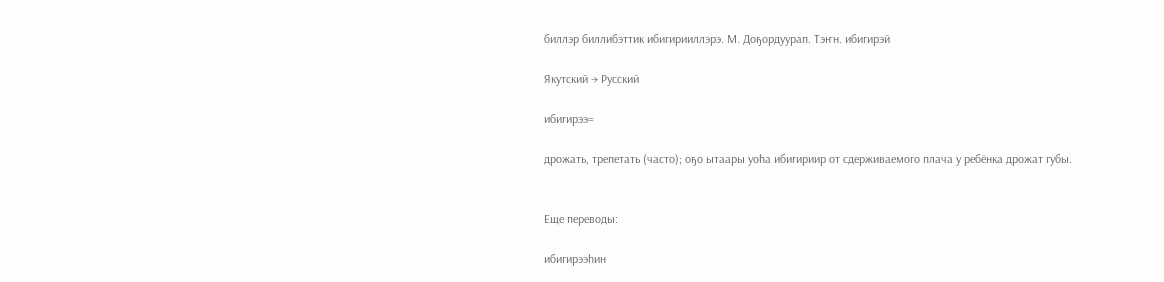биллэр биллибэттик ибигирииллэрэ. М. Доҕордуурап. Тэҥн. ибигирэй

Якутский → Русский

ибигирээ=

дрожать, трепетать (часто); оҕо ытаары уоһа ибигириир от сдерживаемого плача у ребёнка дрожат губы.


Еще переводы:

ибигирээһин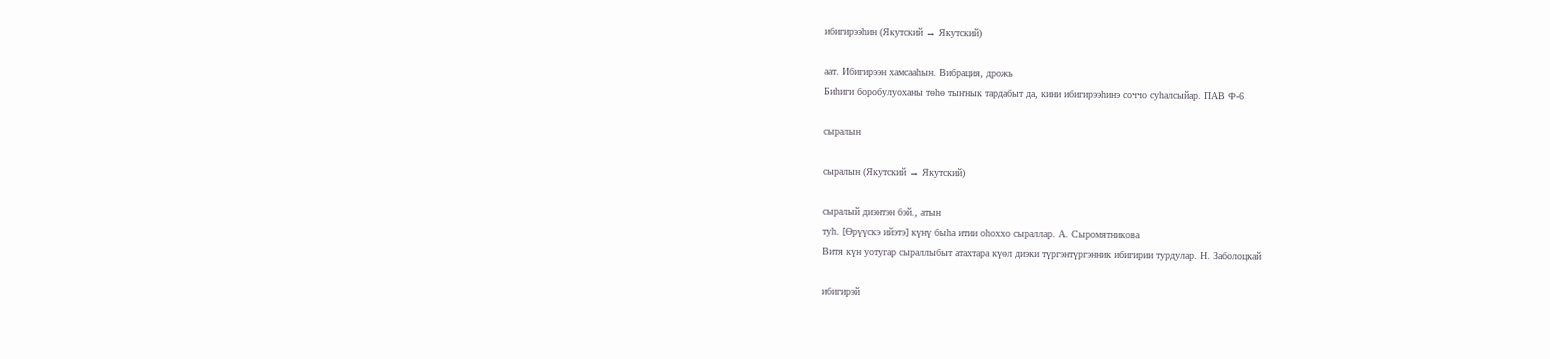ибигирээһин (Якутский → Якутский)

аат. Ибигирээн хамсааһын. Вибрация, дрожь
Биһиги боробулуоханы төһө тыҥнык тардабыт да, кини ибигирээһинэ соччо суһалсыйар. ПАВ Ф-6

сыралын

сыралын (Якутский → Якутский)

сыралый диэнтэн бэй., атын
туһ. [Өрүүскэ ийэтэ] күнү быһа итии оһоххо сыраллар. А. Сыромятникова
Витя күн уотугар сыраллыбыт атахтара күөл диэки түргэнтүргэнник ибигирии турдулар. Н. Заболоцкай

ибигирэй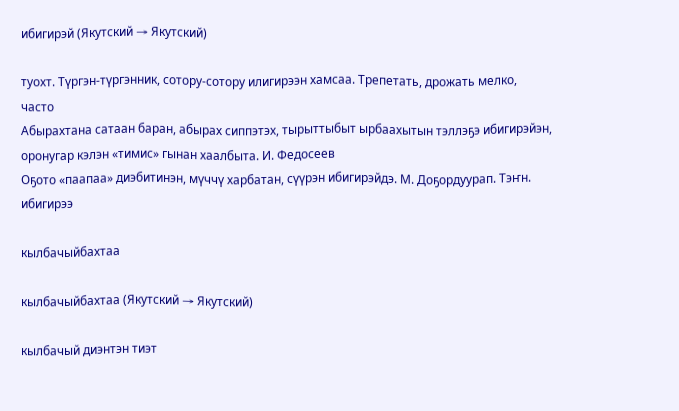ибигирэй (Якутский → Якутский)

туохт. Түргэн-түргэнник, сотору-сотору илигирээн хамсаа. Трепетать, дрожать мелко, часто
Абырахтана сатаан баран, абырах сиппэтэх, тырыттыбыт ырбаахытын тэллэҕэ ибигирэйэн, оронугар кэлэн «тимис» гынан хаалбыта. И. Федосеев
Оҕото «паапаа» диэбитинэн, мүччү харбатан, сүүрэн ибигирэйдэ. М. Доҕордуурап. Тэҥн. ибигирээ

кылбачыйбахтаа

кылбачыйбахтаа (Якутский → Якутский)

кылбачый диэнтэн тиэт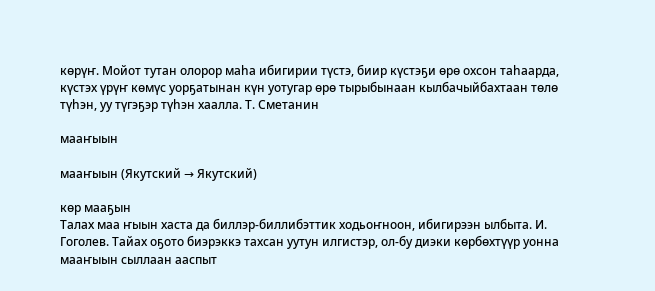көрүҥ. Мойот тутан олорор маһа ибигирии түстэ, биир күстэҕи өрө охсон таһаарда, күстэх үрүҥ көмүс уорҕатынан күн уотугар өрө тырыбынаан кылбачыйбахтаан төлө түһэн, уу түгэҕэр түһэн хаалла. Т. Сметанин

мааҥыын

мааҥыын (Якутский → Якутский)

көр мааҕын
Талах маа ҥыын хаста да биллэр-биллибэттик ходьоҥноон, ибигирээн ылбыта. И. Гоголев. Тайах оҕото биэрэккэ тахсан уутун илгистэр, ол-бу диэки көрбөхтүүр уонна мааҥыын сыллаан ааспыт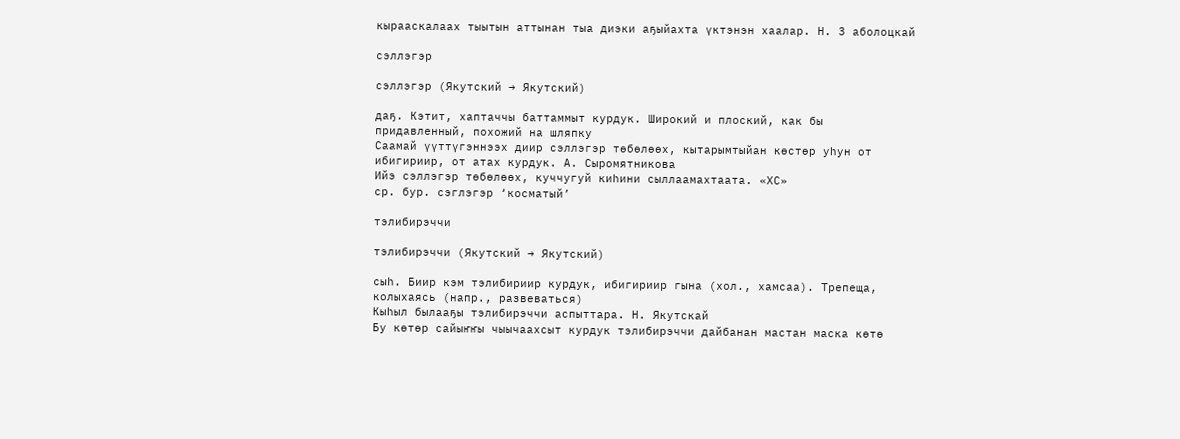кырааскалаах тыытын аттынан тыа диэки аҕыйахта үктэнэн хаалар. Н. З аболоцкай

сэллэгэр

сэллэгэр (Якутский → Якутский)

даҕ. Кэтит, хаптаччы баттаммыт курдук. Широкий и плоский, как бы придавленный, похожий на шляпку
Саамай үүттүгэннээх диир сэллэгэр төбөлөөх, кытарымтыйан көстөр уһун от ибигириир, от атах курдук. А. Сыромятникова
Ийэ сэллэгэр төбөлөөх, куччугуй киһини сыллаамахтаата. «ХС»
ср. бур. сэглэгэр ‘косматый’

тэлибирэччи

тэлибирэччи (Якутский → Якутский)

сыһ. Биир кэм тэлибириир курдук, ибигириир гына (хол., хамсаа). Трепеща, колыхаясь (напр., развеваться)
Кыһыл былааҕы тэлибирэччи аспыттара. Н. Якутскай
Бу көтөр сайыҥҥы чыычаахсыт курдук тэлибирэччи дайбанан мастан маска көтө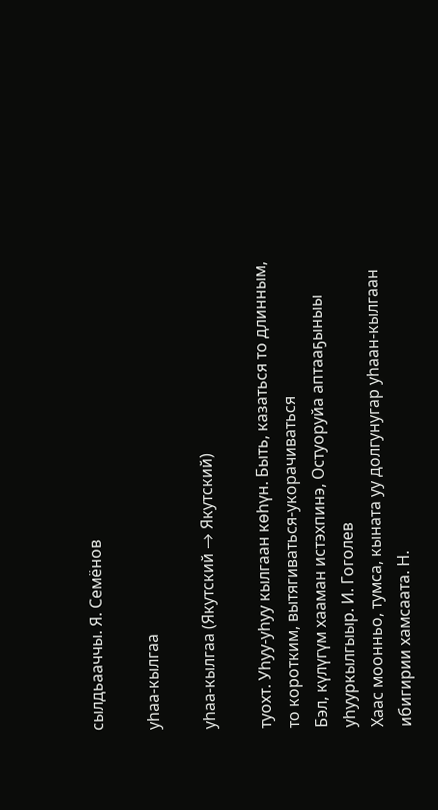сылдьааччы. Я. Семёнов

уһаа-кылгаа

уһаа-кылгаа (Якутский → Якутский)

туохт. Уһуу-уһуу кылгаан көһүн. Быть, казаться то длинным, то коротким, вытягиваться-укорачиваться
Бэл, күлүгүм хааман истэхпинэ, Остуоруйа аптааҕыныы уһууркылгыыр. И. Гоголев
Хаас моонньо, тумса, кыната уу долгунугар уһаан-кылгаан ибигирии хамсаата. Н.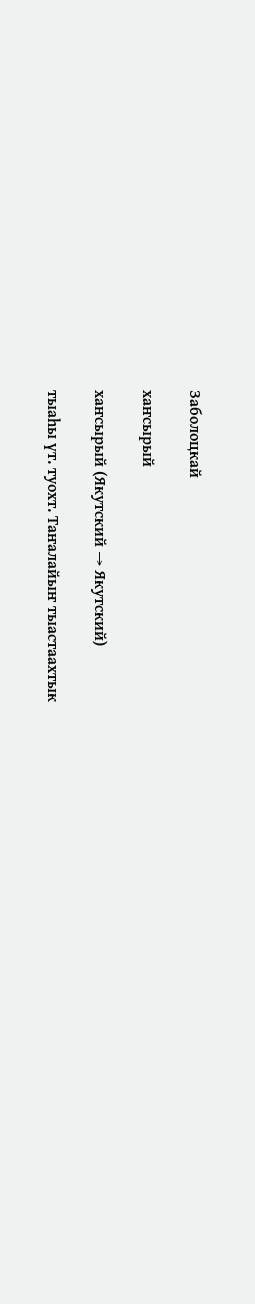Заболоцкай

хаҥсырый

хаҥсырый (Якутский → Якутский)

тыаһы үт. туохт. Таҥалайыҥ тыастаахтык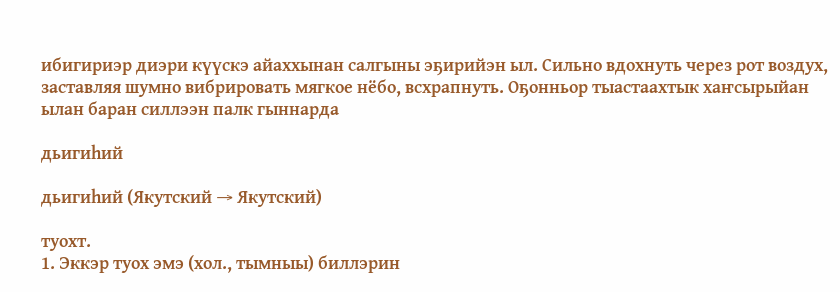ибигириэр диэри күүскэ айаххынан салгыны эҕирийэн ыл. Сильно вдохнуть через рот воздух, заставляя шумно вибрировать мягкое нёбо, всхрапнуть. Оҕонньор тыастаахтык хаҥсырыйан ылан баран силлээн палк гыннарда

дьигиһий

дьигиһий (Якутский → Якутский)

туохт.
1. Эккэр туох эмэ (хол., тымныы) биллэрин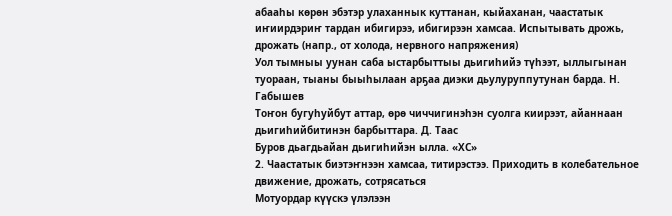абааһы көрөн эбэтэр улаханнык куттанан, кыйаханан, чаастатык иҥиирдэриҥ тардан ибигирээ, ибигирээн хамсаа. Испытывать дрожь, дрожать (напр., от холода, нервного напряжения)
Уол тымныы уунан саба ыстарбыттыы дьигиһийэ түһээт, ыллыгынан туораан, тыаны быыһылаан арҕаа диэки дьулуруппутунан барда. Н. Габышев
Тоҥон бугуһуйбут аттар, өрө чиччигинэһэн суолга киирээт, айаннаан дьигиһийбитинэн барбыттара. Д. Таас
Буров дьагдьайан дьигиһийэн ылла. «ХС»
2. Чаастатык биэтэҥнээн хамсаа, титирэстээ. Приходить в колебательное движение, дрожать, сотрясаться
Мотуордар күүскэ үлэлээн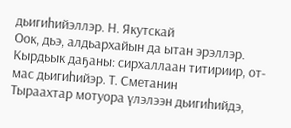дьигиһийэллэр. Н. Якутскай
Оок, дьэ, алдьархайын да ытан эрэллэр. Кырдьык даҕаны: сирхаллаан титириир, от-мас дьигиһийэр. Т. Сметанин
Тыраахтар мотуора үлэлээн дьигиһийдэ,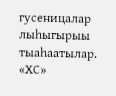гусеницалар лыһыгырыы тыаһаатылар. «ХС»